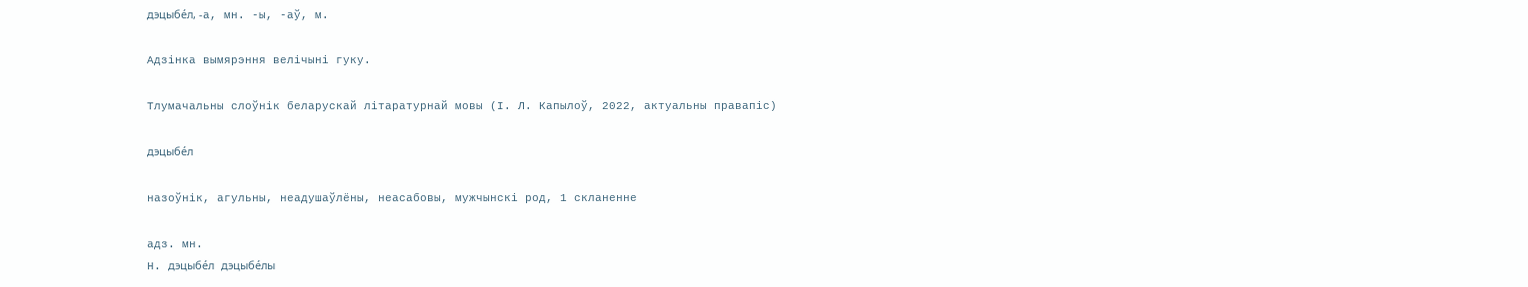дэцыбе́л, -а, мн. -ы, -аў, м.

Адзінка вымярэння велічыні гуку.

Тлумачальны слоўнік беларускай літаратурнай мовы (І. Л. Капылоў, 2022, актуальны правапіс)

дэцыбе́л

назоўнік, агульны, неадушаўлёны, неасабовы, мужчынскі род, 1 скланенне

адз. мн.
Н. дэцыбе́л дэцыбе́лы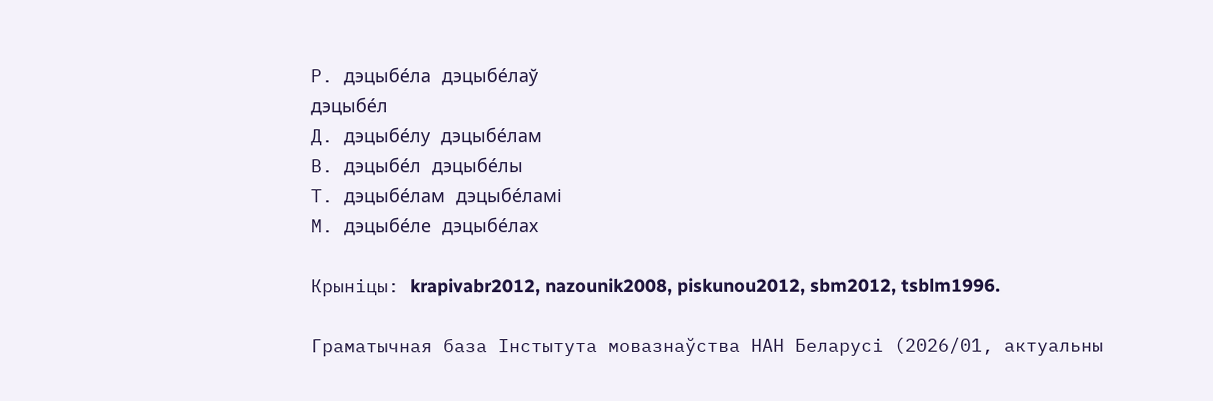Р. дэцыбе́ла дэцыбе́лаў
дэцыбе́л
Д. дэцыбе́лу дэцыбе́лам
В. дэцыбе́л дэцыбе́лы
Т. дэцыбе́лам дэцыбе́ламі
М. дэцыбе́ле дэцыбе́лах

Крыніцы: krapivabr2012, nazounik2008, piskunou2012, sbm2012, tsblm1996.

Граматычная база Інстытута мовазнаўства НАН Беларусі (2026/01, актуальны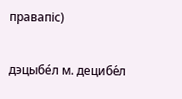правапіс)

дэцыбе́л м. децибе́л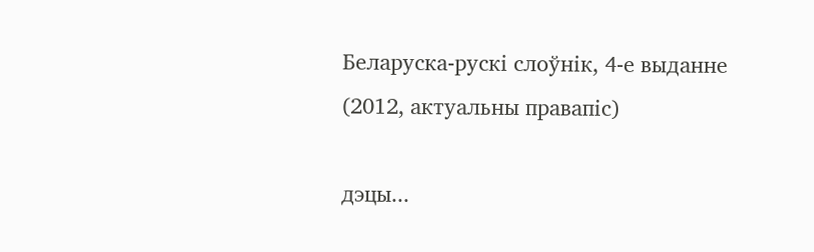Беларуска-рускі слоўнік, 4-е выданне (2012, актуальны правапіс)

дэцы...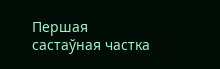Першая састаўная частка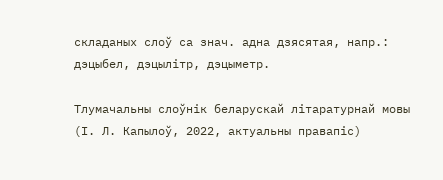складаных слоў са знач. адна дзясятая, напр.: дэцыбел, дэцылітр, дэцыметр.

Тлумачальны слоўнік беларускай літаратурнай мовы (І. Л. Капылоў, 2022, актуальны правапіс)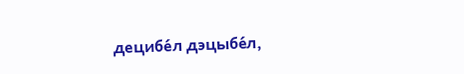децибе́л дэцыбе́л,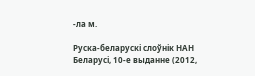-ла м.

Руска-беларускі слоўнік НАН Беларусі, 10-е выданне (2012,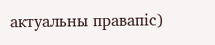актуальны правапіс)